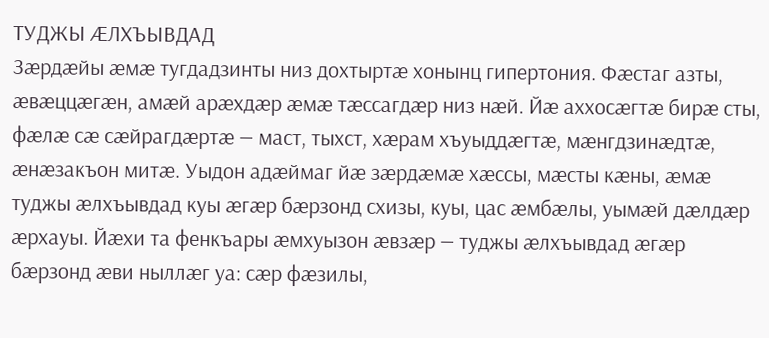ТУДЖЫ ÆЛХЪЫВДАД
Зæрдæйы æмæ тугдадзинты низ дохтыртæ хонынц гипертония. Фæстаг азты, æвæццæгæн, амæй арæхдæр æмæ тæссагдæр низ нæй. Йæ аххосæгтæ бирæ сты, фæлæ сæ сæйрагдæртæ — маст, тыхст, хæрам хъуыддæгтæ, мæнгдзинæдтæ, æнæзакъон митæ. Уыдон адæймаг йæ зæрдæмæ хæссы, мæсты кæны, æмæ туджы æлхъывдад куы æгæр бæрзонд схизы, куы, цас æмбæлы, уымæй дæлдæр æрхауы. Йæхи та фенкъары æмхуызон æвзæр — туджы æлхъывдад æгæр бæрзонд æви ныллæг уа: сæр фæзилы,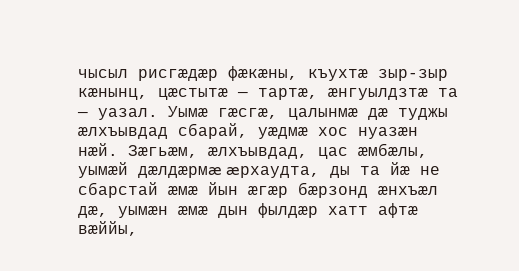чысыл рисгæдæр фæкæны, къухтæ зыр-зыр кæнынц, цæстытæ — тартæ, æнгуылдзтæ та — уазал. Уымæ гæсгæ, цалынмæ дæ туджы æлхъывдад сбарай, уæдмæ хос нуазæн нæй. Зæгьæм, æлхъывдад, цас æмбæлы, уымæй дæлдæрмæ æрхаудта, ды та йæ не сбарстай æмæ йын æгæр бæрзонд æнхъæл дæ, уымæн æмæ дын фылдæр хатт афтæ вæййы,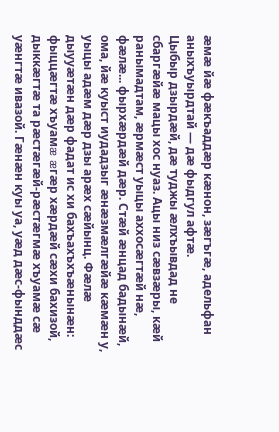æмæ йæ фæкъаддæр кæнон, зæгъгæ, адельфан аныхъуырдтай — дæ фыдгул афтæ.
Цыбыр дзырдæй, дæ туджы æлхъывдад не сбаргæйæ мацы хос нуаз. Ацы низ сæвзæры, кæй ранымадтам, æрмæст уыцы аххосæгтæй нæ, фæлæ... фырхæрдæй дæр. Стæй æнцад бадынæй, ома, йæ куыст иудадзыг æнæзмæлгæйæ кæмæн у, уыцы адæм дæр дзы арæх сæйынц. Фæлæ дыууæтæн дæр фадат ис хи бахъахъхъæнынæн: фыццæгтæ хъуамæ æгæр хæрдæй сæхи бахизой, дыккæгтæ та рæстæгæй-рæстæгмæ хъуамæ сæ уæнгтæ ивазой. Гæнæн куы уа, уæд дæс-фынддæс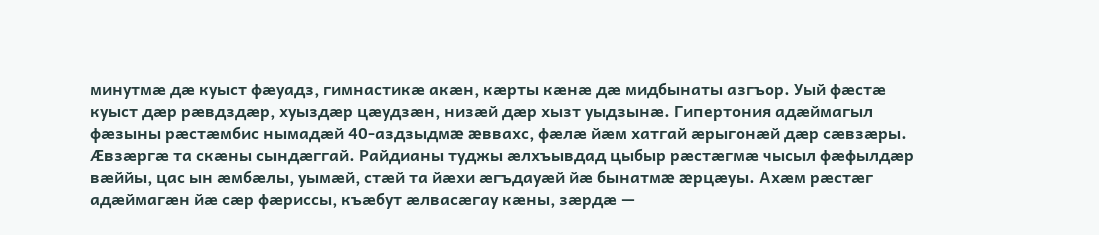минутмæ дæ куыст фæуадз, гимнастикæ акæн, кæрты кæнæ дæ мидбынаты азгъор. Уый фæстæ куыст дæр рæвдздæр, хуыздæр цæудзæн, низæй дæр хызт уыдзынæ. Гипертония адæймагыл фæзыны рæстæмбис нымадæй 40-аздзыдмæ æввахс, фæлæ йæм хатгай æрыгонæй дæр сæвзæры. Æвзæргæ та скæны сындæггай. Райдианы туджы æлхъывдад цыбыр рæстæгмæ чысыл фæфылдæр вæййы, цас ын æмбæлы, уымæй, стæй та йæхи æгъдауæй йæ бынатмæ æрцæуы. Ахæм рæстæг адæймагæн йæ сæр фæриссы, къæбут æлвасæгау кæны, зæрдæ —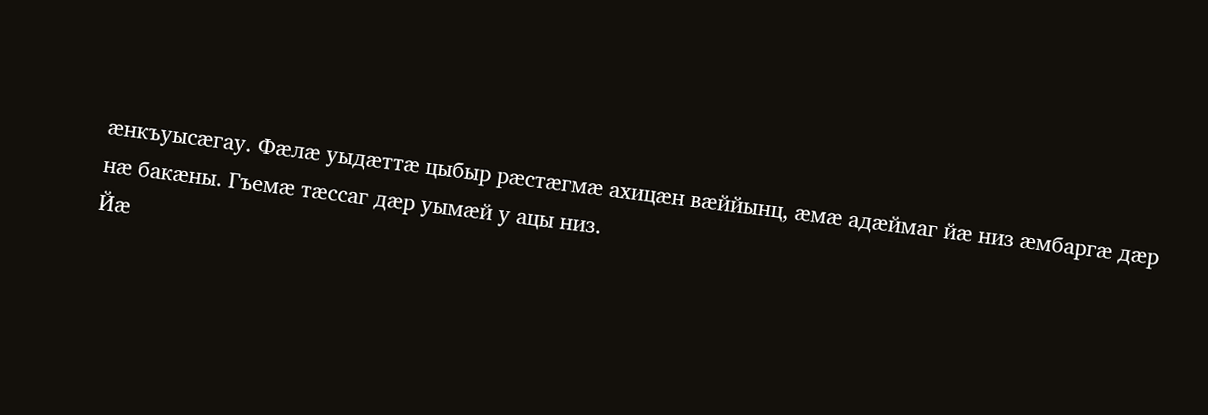æнкъуысæгау. Фæлæ уыдæттæ цыбыр рæстæгмæ ахицæн вæййынц, æмæ адæймаг йæ низ æмбаргæ дæр нæ бакæны. Гъемæ тæссаг дæр уымæй у ацы низ.
Йæ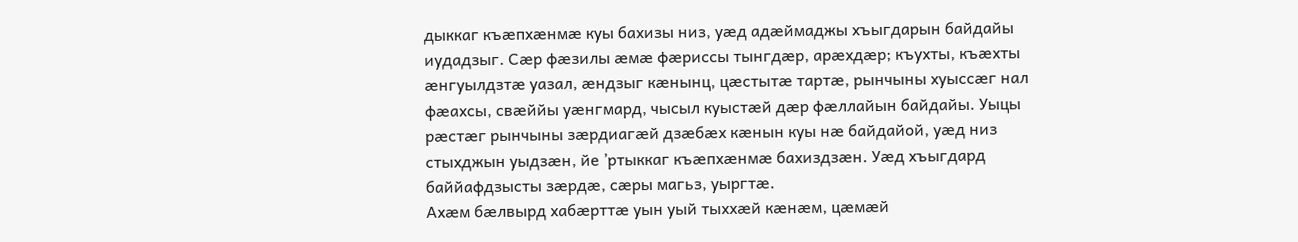дыккаг къæпхæнмæ куы бахизы низ, уæд адæймаджы хъыгдарын байдайы иудадзыг. Сæр фæзилы æмæ фæриссы тынгдæр, арæхдæр; къухты, къæхты æнгуылдзтæ уазал, æндзыг кæнынц, цæстытæ тартæ, рынчыны хуыссæг нал фæахсы, свæййы уæнгмард, чысыл куыстæй дæр фæллайын байдайы. Уыцы рæстæг рынчыны зæрдиагæй дзæбæх кæнын куы нæ байдайой, уæд низ стыхджын уыдзæн, йе ’ртыккаг къæпхæнмæ бахиздзæн. Уæд хъыгдард баййафдзысты зæрдæ, сæры магьз, уыргтæ.
Ахæм бæлвырд хабæрттæ уын уый тыххæй кæнæм, цæмæй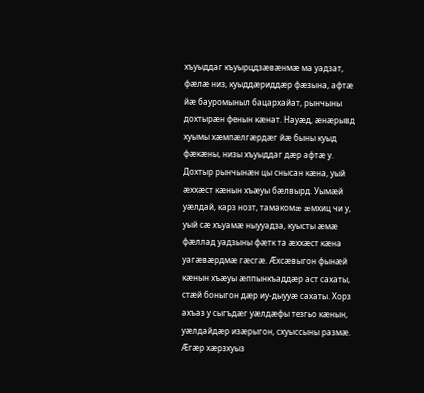хъуыддаг къуырцдзæвæнмæ ма уадзат, фæлæ низ, куыддæриддæр фæзына, афтæ йæ бауромыныл бацархайат, рынчыны дохтырæн фенын кæнат. Науæд, æнæрывд хуымы хæмпæлгæрдæг йæ быны куыд фæкæны, низы хъуыддаг дæр афтæ у.
Дохтыр рынчынæн цы снысан кæна, уый æххæст кæнын хъæуы бæлвырд. Уымæй уæлдай, карз нозт, тамакомæ æмхиц чи у, уый сæ хъуамæ ныууадза, куысты æмæ фæллад уадзыны фæтк та æххæст кæна уагæвæрдмæ гæсгæ. Æхсæвыгон фынæй кæнын хъæуы æппынкъаддæр аст сахаты, стæй боныгон дæр иу-дыууæ сахаты. Хорз ахъаз у сыгъдæг уæлдæфы тезгьо кæнын, уæлдайдæр изæрыгон, схуыссыны размæ. Æгæр хæрзхуыз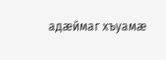адæймаг хъуамæ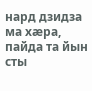нард дзидза ма хæра, пайда та йын сты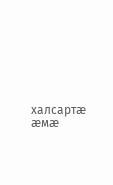халсартæ æмæ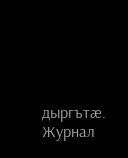дыргътæ.
Журнал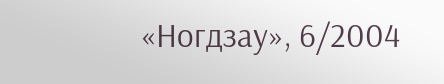«Ногдзау», 6/2004